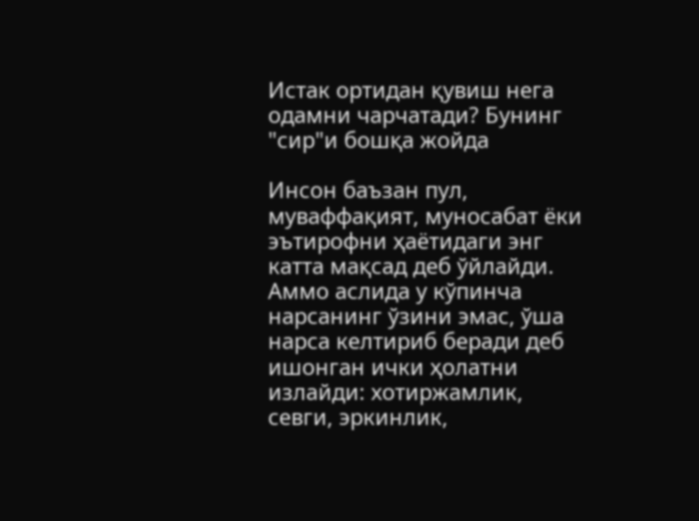Истак ортидан қувиш нега одамни чарчатади? Бунинг "сир"и бошқа жойда

Инсон баъзан пул, муваффақият, муносабат ёки эътирофни ҳаётидаги энг катта мақсад деб ўйлайди. Аммо аслида у кўпинча нарсанинг ўзини эмас, ўша нарса келтириб беради деб ишонган ички ҳолатни излайди: хотиржамлик, севги, эркинлик,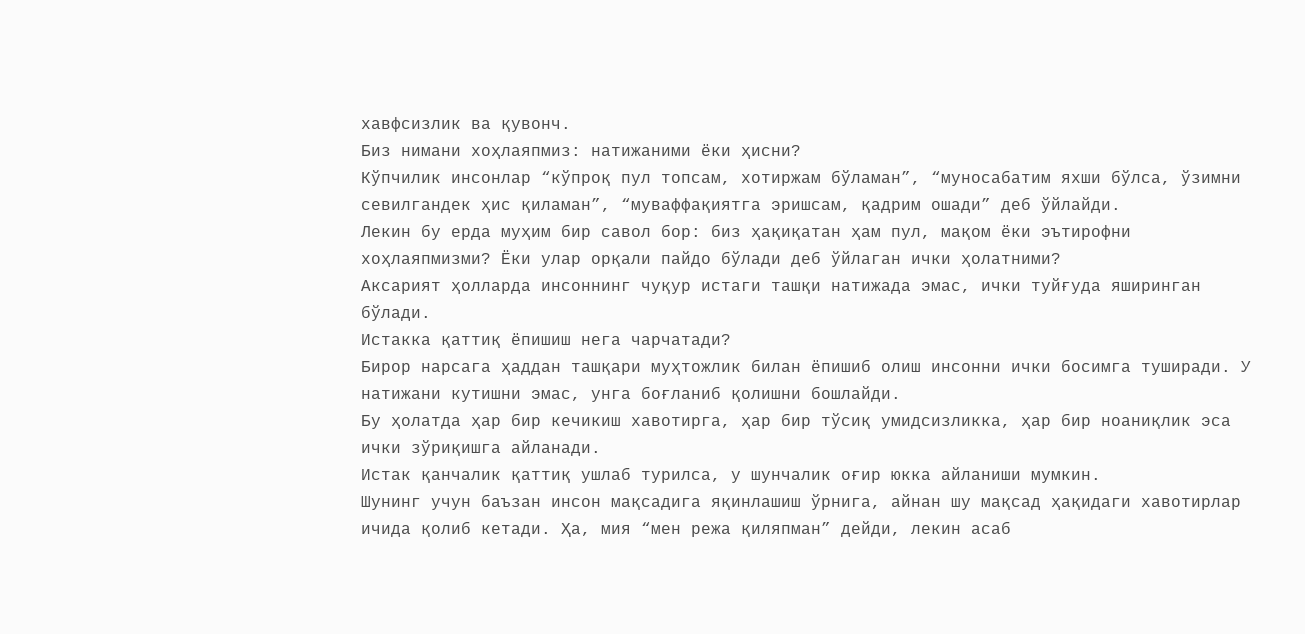хавфсизлик ва қувонч.
Биз нимани хоҳлаяпмиз: натижаними ёки ҳисни?
Кўпчилик инсонлар “кўпроқ пул топсам, хотиржам бўламан”, “муносабатим яхши бўлса, ўзимни севилгандек ҳис қиламан”, “муваффақиятга эришсам, қадрим ошади” деб ўйлайди.
Лекин бу ерда муҳим бир савол бор: биз ҳақиқатан ҳам пул, мақом ёки эътирофни хоҳлаяпмизми? Ёки улар орқали пайдо бўлади деб ўйлаган ички ҳолатними?
Аксарият ҳолларда инсоннинг чуқур истаги ташқи натижада эмас, ички туйғуда яширинган бўлади.
Истакка қаттиқ ёпишиш нега чарчатади?
Бирор нарсага ҳаддан ташқари муҳтожлик билан ёпишиб олиш инсонни ички босимга туширади. У натижани кутишни эмас, унга боғланиб қолишни бошлайди.
Бу ҳолатда ҳар бир кечикиш хавотирга, ҳар бир тўсиқ умидсизликка, ҳар бир ноаниқлик эса ички зўриқишга айланади.
Истак қанчалик қаттиқ ушлаб турилса, у шунчалик оғир юкка айланиши мумкин.
Шунинг учун баъзан инсон мақсадига яқинлашиш ўрнига, айнан шу мақсад ҳақидаги хавотирлар ичида қолиб кетади. Ҳа, мия “мен режа қиляпман” дейди, лекин асаб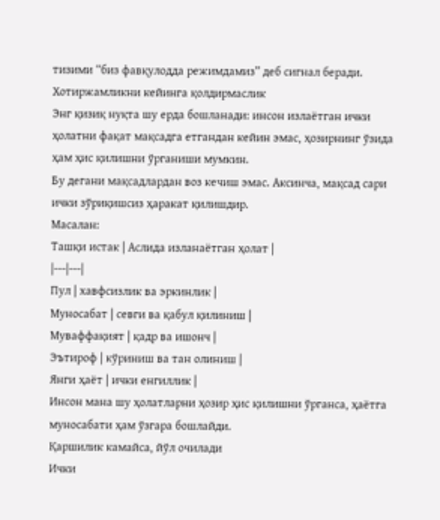тизими “биз фавқулодда режимдамиз” деб сигнал беради.
Хотиржамликни кейинга қолдирмаслик
Энг қизиқ нуқта шу ерда бошланади: инсон излаётган ички ҳолатни фақат мақсадга етгандан кейин эмас, ҳозирнинг ўзида ҳам ҳис қилишни ўрганиши мумкин.
Бу дегани мақсадлардан воз кечиш эмас. Аксинча, мақсад сари ички зўриқишсиз ҳаракат қилишдир.
Масалан:
Ташқи истак | Аслида изланаётган ҳолат |
|---|---|
Пул | хавфсизлик ва эркинлик |
Муносабат | севги ва қабул қилиниш |
Муваффақият | қадр ва ишонч |
Эътироф | кўриниш ва тан олиниш |
Янги ҳаёт | ички енгиллик |
Инсон мана шу ҳолатларни ҳозир ҳис қилишни ўрганса, ҳаётга муносабати ҳам ўзгара бошлайди.
Қаршилик камайса, йўл очилади
Ички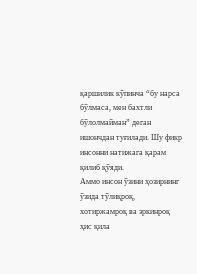қаршилик кўпинча “бу нарса бўлмаса, мен бахтли бўлолмайман” деган ишончдан туғилади. Шу фикр инсонни натижага қарам қилиб қўяди.
Аммо инсон ўзини ҳозирнинг ўзида тўлиқроқ, хотиржамроқ ва эркинроқ ҳис қила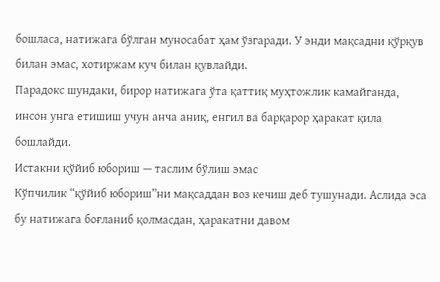бошласа, натижага бўлган муносабат ҳам ўзгаради. У энди мақсадни қўрқув билан эмас, хотиржам куч билан қувлайди.
Парадокс шундаки, бирор натижага ўта қаттиқ муҳтожлик камайганда, инсон унга етишиш учун анча аниқ, енгил ва барқарор ҳаракат қила бошлайди.
Истакни қўйиб юбориш — таслим бўлиш эмас
Кўпчилик “қўйиб юбориш”ни мақсаддан воз кечиш деб тушунади. Аслида эса бу натижага боғланиб қолмасдан, ҳаракатни давом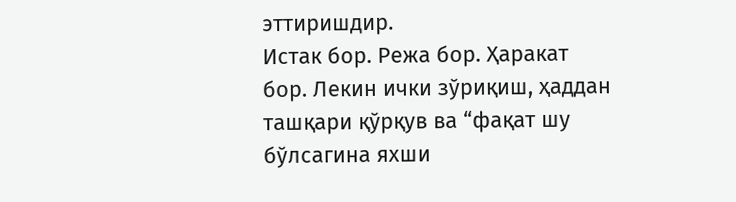эттиришдир.
Истак бор. Режа бор. Ҳаракат бор. Лекин ички зўриқиш, ҳаддан ташқари қўрқув ва “фақат шу бўлсагина яхши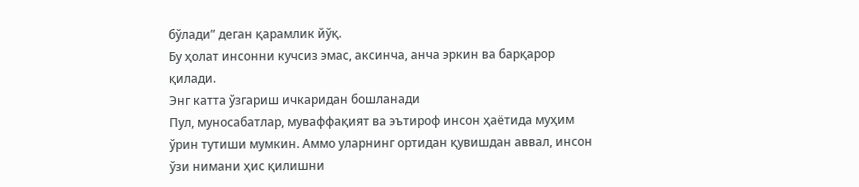бўлади” деган қарамлик йўқ.
Бу ҳолат инсонни кучсиз эмас, аксинча, анча эркин ва барқарор қилади.
Энг катта ўзгариш ичкаридан бошланади
Пул, муносабатлар, муваффақият ва эътироф инсон ҳаётида муҳим ўрин тутиши мумкин. Аммо уларнинг ортидан қувишдан аввал, инсон ўзи нимани ҳис қилишни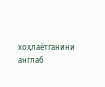хоҳлаётганини англаб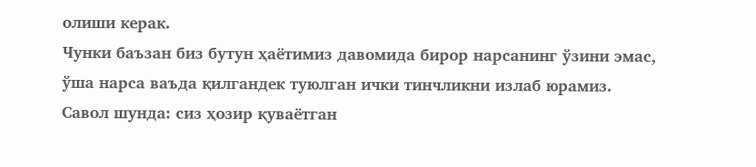олиши керак.
Чунки баъзан биз бутун ҳаётимиз давомида бирор нарсанинг ўзини эмас, ўша нарса ваъда қилгандек туюлган ички тинчликни излаб юрамиз.
Савол шунда: сиз ҳозир қуваётган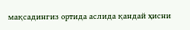мақсадингиз ортида аслида қандай ҳисни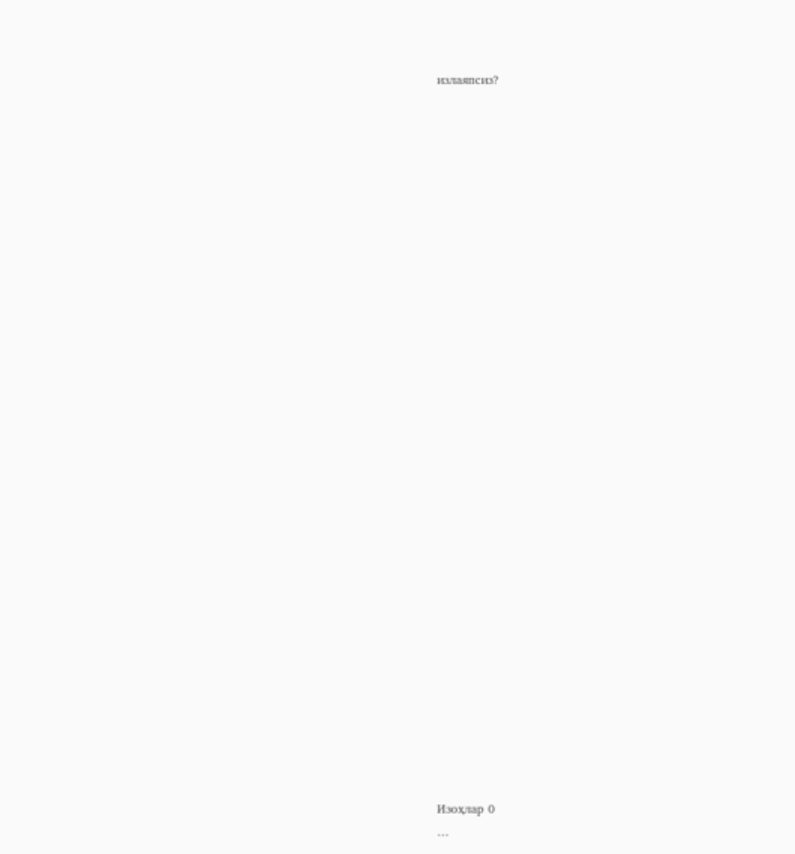излаяпсиз?































Изоҳлар 0
…